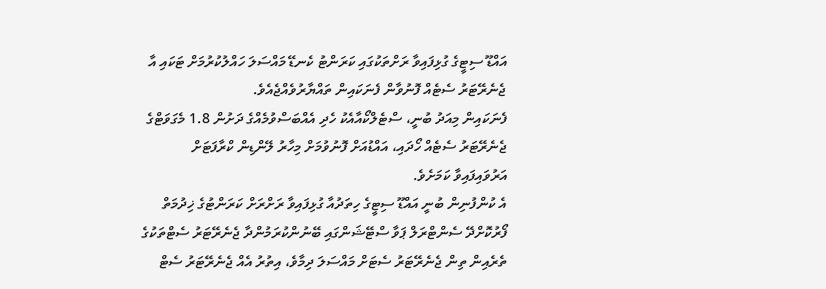އައްޑޫ ސިޓީގެ ގުޅިފައިވާ ރަށްތަކުގައި ކަރަންޓު ކެނޑޭ މައްސަލަ ހައްލުކުރުމަށް ޓަކައި އާ ޖެނެރޭޓަރު ސެޓެއް ފޮނުވާން ފެނަކައިން ތައްޔާރުވެއްޖެއެވެ.
ފެނަކައިން މިއަދު ބުނީ، ސްޓެލްކޯއާއެކު ހެދި އެއްބަސްވުމެއްގެ ދަށުން 1.8 މެގަވަޓްގެ ޖެނެރޭޓަރު ސެޓެއް ހޯދައި، އައްޑުއަށް ފޮނުވުމަށް މިހާރު ލޭންޑިން ކްރާފަޓަށް އަރުވައިފައިވާ ކަމަށެވެ.
އެ ކުންފުނިން ބުނީ އައްޑޫ ސިޓީގެ ހިތަދުއާ ގުޅިފައިވާ ރަށްރަށް ކަރަންޓުގެ ޚިދުމަތް ފޯރުކޮށްދޭ ސެންޓްރަލް ޕަވާ ސްޓޭޝަންގައި ބޭނުންކުރަމުންދާ ޖެނެރޭޓަރު ސެޓްތަކުގެ ތެރެއިން ތިން ޖެނެރޭޓަރު ސެޓަށް މައްސަލަ ދިމާވެ، އިތުރު އެއް ޖެނެރޭޓަރު ސެޓް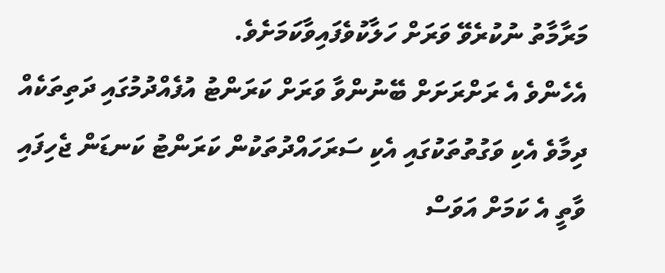މަރާމާތު ނުކުރެވޭ ވަރަށް ހަލާކުވެފައިވާކަމަށެވެ.
އެހެންވެ އެ ރަށްރަށަށް ބޭނުންވާ ވަރަށް ކަރަންޓު އުފެއްދުމުގައި ދަތިތަކެއް ދިމާވެ އެކި ވަގުތުތަކުގައި އެކި ސަރަހައްދުތަކުން ކަރަންޓު ކަނޑަން ޖެހިފައި ވާތީ އެ ކަމަށް އަވަސް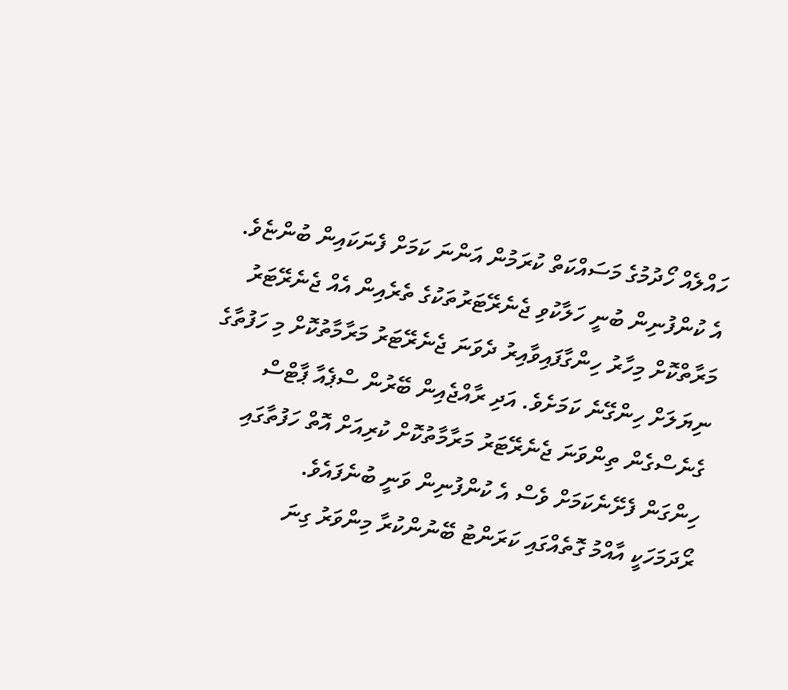ހައްލެއް ހޯދުމުގެ މަސައްކަތް ކުރަމުން އަންނަ ކަމަށް ފެނަކައިން ބުންޏެވެ.
އެ ކުންފުނިން ބުނީ ހަލާކުވި ޖެނެރޭޓަރުތަކުގެ ތެރެއިން އެއް ޖެނެރޭޓަރު މަރާތްކޮށް މިހާރު ހިންގާފައިވާއިރު ދެވަނަ ޖެނެރޭޓަރު މަރާމާތުކޮށް މި ހަފުތާގެ ނިޔަލަށް ހިންގޭނެ ކަމަށެވެ. އަދި ރާއްޖެއިން ބޭރުން ސްޕެއާ ޕާޓްސް ގެނެސްގެން ތިންވަނަ ޖެނެރޭޓަރު މަރާމާތުކޮށް ކުރިއަށް އޮތް ހަފުތާގައި ހިންގަން ފެށޭނެކަމަށް ވެސް އެ ކުންފުނިން ވަނީ ބުނެފައެވެ.
ރޯދަމަހަކީ އާއްމު ގޮތެއްގައި ކަރަންޓު ބޭނުންކުރާ މިންވަރު ގިނަ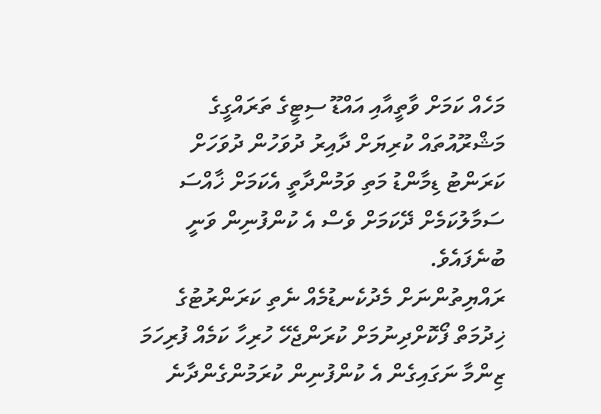މަހެއް ކަމަށް ވާތީއާއި އައްޑޫ ސިޓީގެ ތަރައްގީގެ މަޝްރޫއުތައް ކުރިޔަށް ދާއިރު ދުވަހުން ދުވަހަށް ކަރަންޓު ޑިމާންޑު މަތި ވަމުންދާތީ އެކަމަށް ޚާއްސަ ސަމާލުކަމެށް ދޭކަމަށް ވެސް އެ ކުންފުނިން ވަނީ ބުނެފައެވެ.
ރައްޔިތުންނަށް މެދުކެނޑުމެއް ނެތި ކަރަންރުޓުގެ ޚިދުމަތް ފޯކޮށްދިނުމަށް ކުރަންޖެހޭ ހުރިހާ ކަމެއް ފުރިހަމަ ޒިންމާ ނަގައިގެން އެ ކުންފުނިން ކުރަމުންގެންދާނެ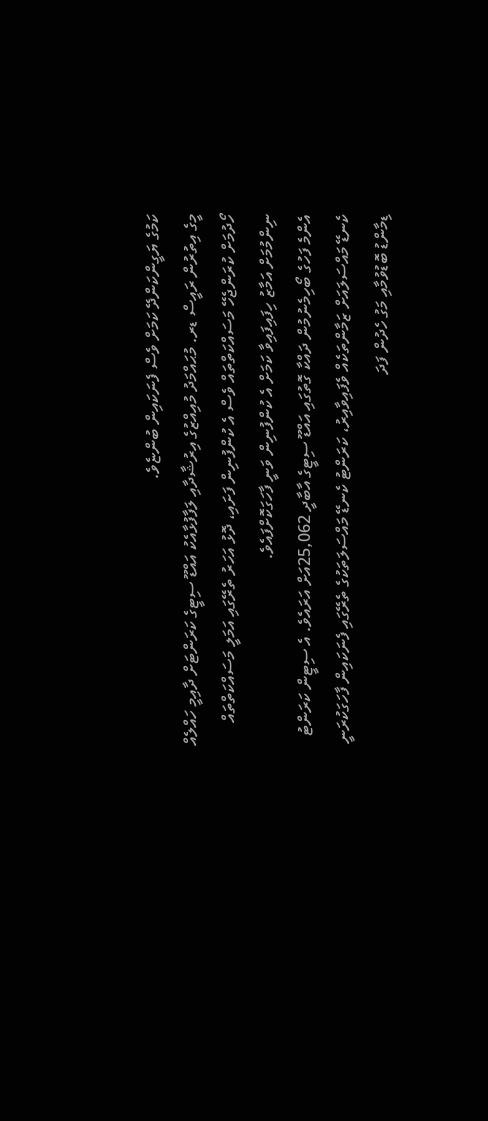ކަމުގެ ޔަގީންކަންދޭ ކަމަށް ވެސް ފެނަކައިން ބުންޏެވެ.
މީގެ އިތުރުން ރައީސް ޑރ. މުޙައްމަދު މުއިއްޒުގެ އިރުޝާދާއި ލަފާފުޅާއެކު އައްޑޫ ސިޓީގެ ކަރަންޓަށް ދާއިމީ ހައްލެއް ހޯދުމަށް ކުރަންޖެހޭ މަސައްކަތްތައް ވެސް އެ ކުންފުނިން ފަށައި، ދޮޅު އަހަރު ތެރޭގައި އަމަލީ މަސައްކަތްތައް ނިންމުމަށް އަމާޒު ހިފައިފައިވާ ކަމަށް އެ ކުންފުނިން ވަނީ ފާހަގަކޮށްފައެވެ.
އެންމެ ފަހުގެ ބޯހިމެނުމުން ދައްކާ ގޮތުގައި އައްޑޫ ސިޓީގެ އާބާދީ 25,062އަށް އަރައެވެ. އެ ސިޓީން ކަރަންޓު ކެނޑޭ މައްސަލައަށް ޒަމާންތަކެއް ވެފައިވާއިރު، ކަރަންޓު ކެނޑޭ މައްސަލަތަކުގެ ތެރޭގައި ފެނަކައިން ފާހަގަކުރަނީ ޑިމާންޑު ބޮޑުވުމާއި މަގު ހެދުން ފަދަ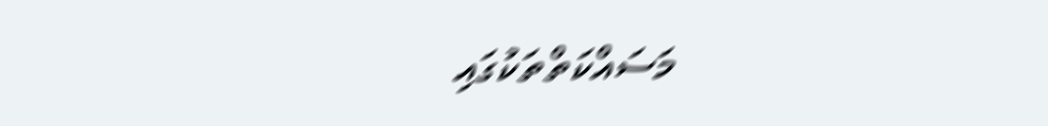މަސައްކަތްތަކުގައި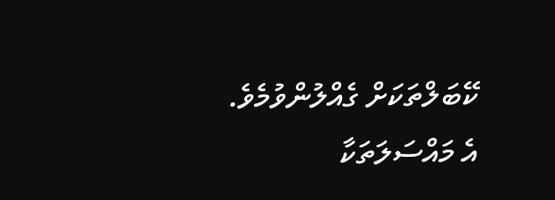ކޭބަލްތަކަށް ގެއްލުންވުމެވެ.
އެ މައްސަލަތަކާ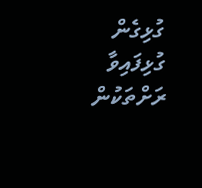ގުޅިގެން ގުޅިފައިވާ ރަށްތަކުން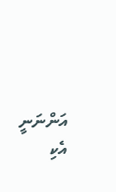އަންނަނީ އެކި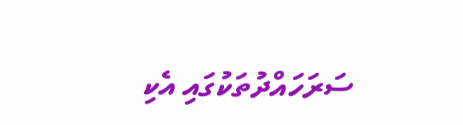ސަރަހައްދުތަކުގައި އެކި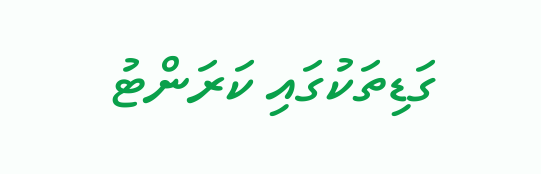ގަޑިތަކުގައި ކަރަންޓު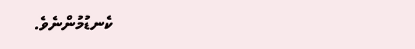ކެނޑުމުންނެވެ.